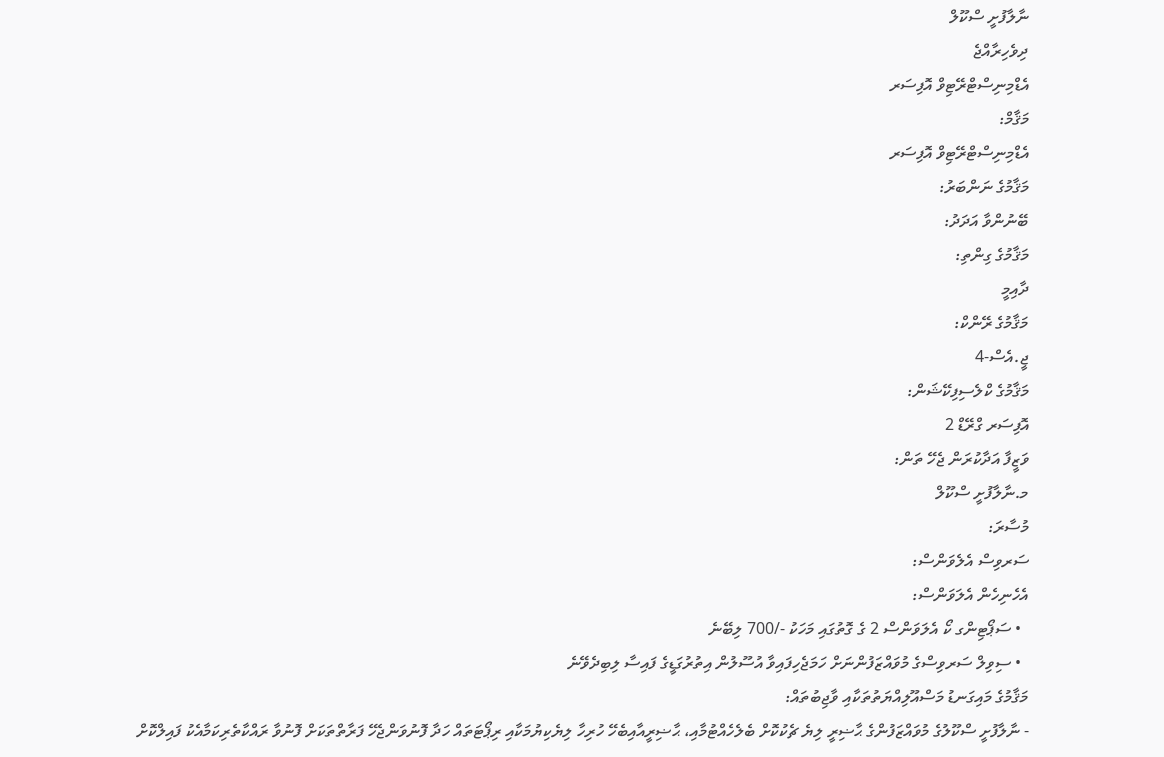ނާލާފުށީ ސްކޫލް
ދިވެހިރާއްޖެ
އެޑްމިނިސްޓްރޭޓިވް އޮފިސަރ
މަޤާމް:
އެޑްމިނިސްޓްރޭޓިވް އޮފިސަރ
މަޤާމުގެ ނަންބަރު:
ބޭނުންވާ އަދަދު:
މަޤާމުގެ ގިންތި:
ދާއިމީ
މަޤާމުގެ ރޭންކް:
ޖީ.އެސް-4
މަޤާމުގެ ކްލެސިފިކޭޝަން:
އޮފިސަރ ގްރޭޑް 2
ވަޒީފާ އަދާކުރަން ޖެހޭ ތަން:
މ.ނާލާފުށީ ސްކޫލް
މުސާރަ:
ސަރވިސް އެލެވަންސް:
އެހެނިހެން އެލަވަންސް:
  • ސަޕޯޓިންގ ކޯ އެލަވަންސް 2 ގެ ގޮތުގައި މަހަކު -/700 ލިބޭނެ
  • ސިވިލް ސަރވިސްގެ މުވައްޒަފުންނަށް ހަމަޖެހިފައިވާ އުސޫލުން އިތުރުގަޑީގެ ފައިސާ ލިބިދެވޭނެ
މަޤާމުގެ މައިގަނޑު މަސްއޫލިއްޔަތުތަކާއި ވާޖިބުތައް:
- ނާލާފުށީ ސްކޫލުގެ މުވައްޒަފުންގެ ޙާޟިރީ ލިޔެ ޗެކުކޮށް ބެލެހެއްޓުމާއި، ޙާޟިރީއާއިބެހޭ ހުރިހާ ލިޔެކިޔުމަކާއި ރިޕޯޓަތައް ހަދާ ފޮނުވަންޖެހޭ ފަރާތްތަކަށް ފޮނުވާ ރައްކާތެރިކަމާއެކު ފައިލްކޮށް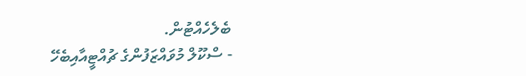ބެލެހެއްޓުން.
- ސްކޫލް މުވައްޒަފުންގެ ޗުއްޓީއާއިބެހޭ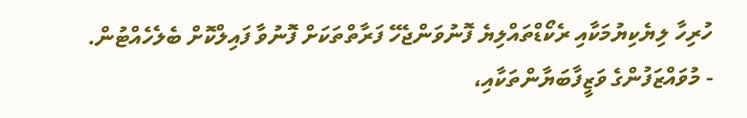ހުރިހާ ލިޔެކިޔުމަކާއި ރެކޯޑްތައްލިޔެ ފޮނުވަންޖެހޭ ފަރާތްތަކަށް ފޮނުވާ ފައިލްކޮށް ބެލެހެއްޓުން.
- މުވައްޒަފުންގެ ވަޒީފާބަޔާންތަކާއި،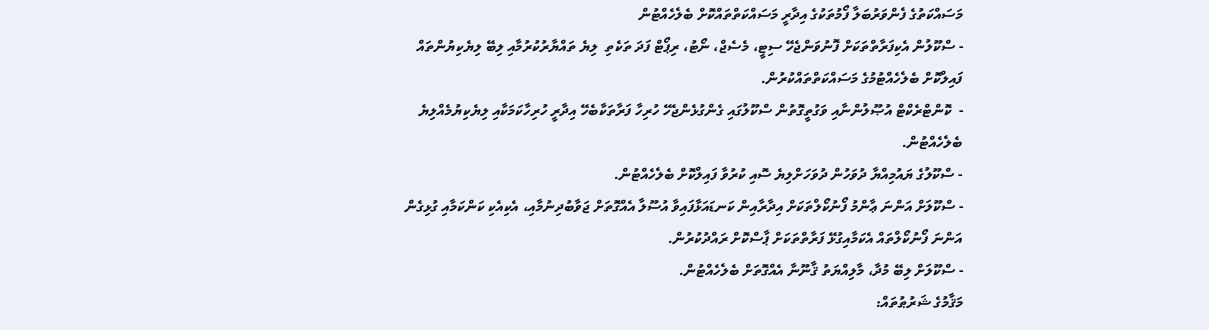މަސައްކަތުގެ ފެންވަރުބަލާ ފޯމުތަކުގެ އިދާރީ މަސައްކަތްތައްކޮށް ބެލެހެއްޓުން
- ސްކޫލުން އެކިފަރާތްތަކަށް ފޮނުވަންޖެހޭ ސިޓީ، މެސެޖް، ނޯޓު، ރިޕޯޓް ފަދަ ތަކެތި  ލިޔެ ތައްޔާރުކުރުމާއި ލިބޭ ލިޔެކިޔުންތައް ފައިލްކޮށް ބެލެހެއްޓުމުގެ މަސައްކަތްތައްކުރުން.
-  ކޮންޓްރެކްޓް އުޞޫލުންނާއި ވަގުތީގޮތުން ސްކޫލުގައި ގެންގުޅެންޖެހޭ ހުރިހާ ފަރާތަކާބެހޭ އިދާރީ ހުރިހާކަމަކާއި ލިޔެކިޔުމެއްލިޔެ ބެލެހެއްޓުން.
- ސްކޫލުގެ ޔައުމިއްޔާ ދުވަހުން ދުވަހަށްލިޔެ ސޮއި ކުރުވާ ފައިލްކޮށް ބެލެހެއްޓުން.
- ސްކޫލަށް އަންނަ ޢާންމު ފޯނުކޯލްތަކަށް އިދާރާއިން ކަނޑައަޅާފައިވާ އުސޫލާ އެއްގޮތަށް ޖަވާބުދިނުމާއި، އެކިއެކި ކަންކަމާއި ގުޅިގެން އަންނަ ފޯނުކޯލްތައް އެކަމާއިގުޅޭ ފަރާތްތަކަށް ޕާސްކޮށް ރައްދުކުރުން.
- ސްކޫލަށް ލިބޭ މުދާ، މާލިއްޔަތު ޤާނޫނާ އެއްގޮތަށް ބެލެހެއްޓުން.
މަޤާމުގެ ޝަރުޠުތައް: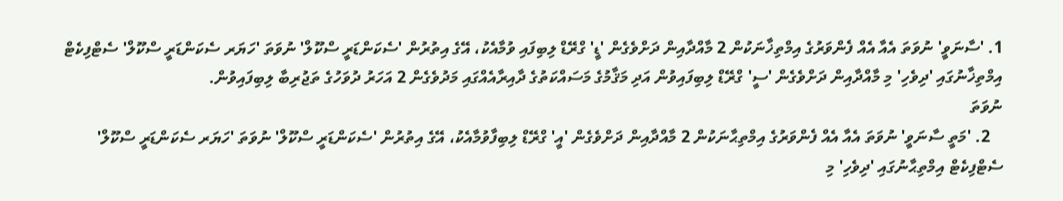1. 'ސާނަވީ' ނުވަތަ އެއާ އެއް ފެންވަރުގެ އިމްތިޚާނަކުން 2 މާއްދާއިން ދަށްވެގެން 'ޑީ' ގްރޭޑް ލިބިފައި ވުމާއެކު، އޭގެ އިތުރުން 'ސެކަންޑަރީ ސްކޫލް' ނުވަތަ 'ހަޔަރ ސެކަންޑަރީ ސްކޫލް' ސެޓްފިކެޓް އިމްތިޚާނުގައި 'ދިވެހި' މި މާއްދާއިން ދަށްވެގެން 'ސީ' ގްރޭޑް ލިބިފައިވުން އަދި މަޤާމުގެ މަސައްކަތުގެ ދާއިރާއެއްގައި މަދުވެގެން 2 އަހަރު ދުވަހުގެ ތަޖުރިބާ ލިބިފައިވުން.
ނުވަތަ
   2. 'މަތީ ސާނަވީ' ނުވަތަ އެއާ އެއް ފެންވަރުގެ އިމްތިޙާނަކުން 2 މާއްދާއިން ދަށްވެގެން 'އީ' ގްރޭޑް ލިބިފާވުމާއެކު، އޭގެ އިތުރުން 'ސެކަންޑަރީ ސްކޫލް' ނުވަތަ 'ހަޔަރ ސެކަންޑަރީ ސްކޫލް' ސެޓްފިކެޓް އިމްތިޙާނުގައި 'ދިވެހި' މި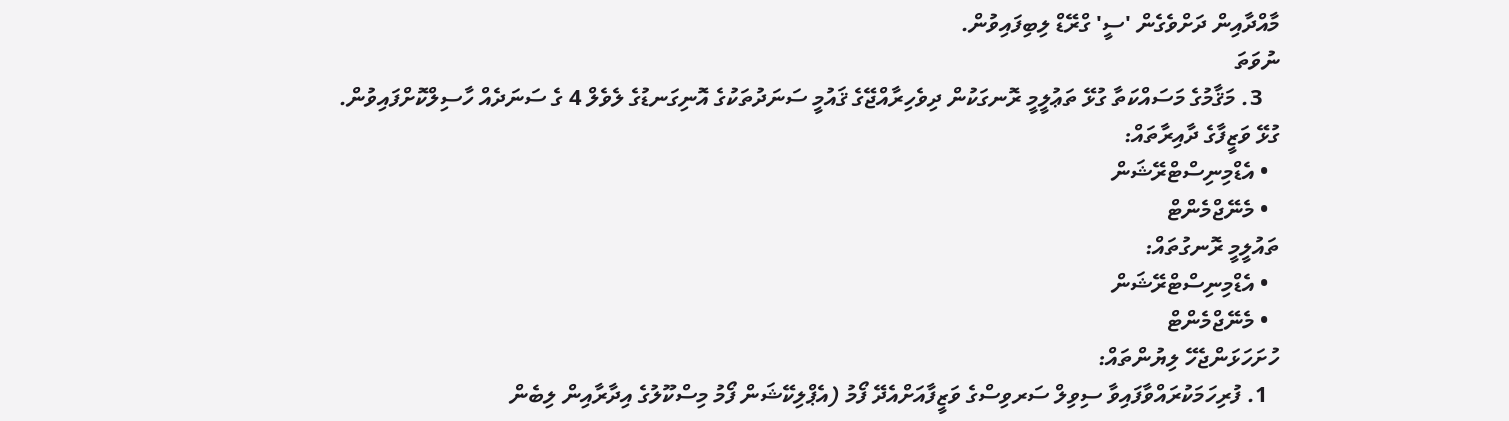މާއްދާއިން ދަށްވެގެން 'ސީ' ގްރޭޑް ލިބިފައިވުން.
ނުވަތަ
   3. މަޤާމުގެ މަސައްކަތާ ގުޅޭ ތަޢުލީމީ ރޮނގަކުން ދިވެހިރާއްޖޭގެ ޤައުމީ ސަނަދުތަކުގެ އޮނިގަނޑުގެ ލެވެލް 4 ގެ ސަނަދެއް ހާސިލްކޮށްފައިވުން.
ގުޅޭ ވަޒީފާގެ ދާއިރާތައް:
  • އެޑްމިނިސްޓްރޭޝަން
  • މެނޭޖްމެންޓް
ތައުލީމީ ރޮނގުތައް:
  • އެޑްމިނިސްޓްރޭޝަން
  • މެނޭޖްމެންޓް
ހުށަހަޅަންޖެހޭ ލިޔުންތައް:
  1. ފުރިހަމަކުރައްވާފައިވާ ސިވިލް ސަރވިސްގެ ވަޒީފާއަށްއެދޭ ފޯމު (އެޕްލިކޭޝަން ފޯމު މިސްކޫލުގެ އިދާރާއިން ލިބެން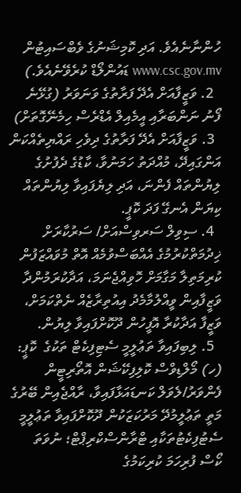ހުންނާނެއެވެ. އަދި ކޮމިޝަނުގެ ވެބްސައިޓުން www.csc.gov.mv ޑައުންލޯޑް ކުރެވޭނެއެވެ.)
  2. ވަޒީފާއަށް އެދޭ ފަރާތުގެ ވަނަވަރު (ގުޅޭނެ ފޯނު ނަންބަރާއި އީމެއިލް އެޑްރެސް ހިމެނޭގޮތަށް)
  3. ވަޒީފާއަށް އެދޭ ފަރާތުގެ ދިވެހި ރައްޔިތެއްކަން އަންގައިދޭ، މުއްދަތު ހަމަނުވާ، ކާޑުގެ ދެފުށުގެ ލިޔުންތައް ފެންނަ، އަދި ލިޔެފައިވާ ލިޔުންތައް ކިޔަން އެނގޭ ފަދަ ކޮޕީ.
  4. ސިވިލް ސަރވިސްއަށް/ ސަރުކާރަށް ޚިދުމަތްކުރުމުގެ އެއްބަސްވުމެއް އޮތް މުވައްޒަފުން ކުރިމަތިލާ މަގާމަށް ހޮވިއްޖެނަމަ، އަދާކުރަމުންދާ ވަޒީފާއިން ވީއްލުމާމެދު އިއުތިރާޒެއް ނެތްކަމަށް، ވަޒީފާ އަދާކުރާ އޮފީހުން ދޫކޮށްފައިވާ ލިޔުން.
  5. ލިބިފައިވާ ތަޢުލީމީ ސެޓިފިކެޓް ތަކުގެ  ކޮޕީ:
(ހ) މޯލްޑިވްސް ކޮލިފިކޭޝަން އޮތޯރިޓީން ފެންވަރު/ލެވަލް ކަނޑައަޅާފައިވާ، ރާއްޖެއިން ބޭރުގެ މަތީ ތަޢުލީމުދޭ މަރުކަޒަކުން ދޫކޮށްފައިވާ ތަޢުލީމީ ސެޓުފިކެޓުތަކާއި ޓްރާންސްކްރިޕްޓް؛ ނުވަތަ ކޯސް ފުރިހަމަ ކުރިކަމުގެ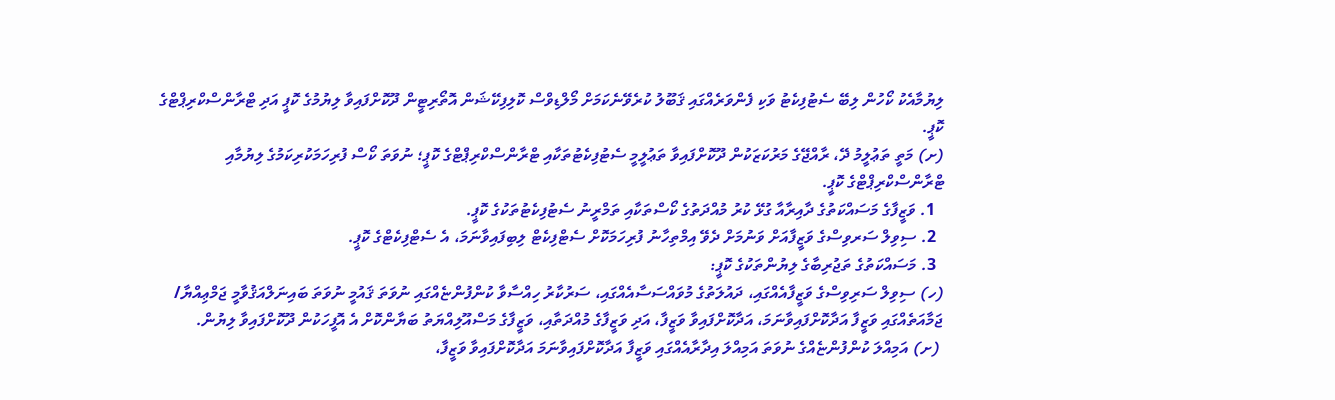ލިޔުމާއެކު ކޯހުން ލިބޭ ސެޓުފިކެޓު ވަކި ފެންވަރެއްގައި ޤަބޫލު ކުރެވޭނެކަމަށް މޯލްޑިވްސް ކޮލިފިކޭޝަން އޮތޯރިޓީން ދޫކޮށްފައިވާ ލިޔުމުގެ ކޮޕީ އަދި ޓްރާންސްކްރިޕްޓްގެ ކޮޕީ.
(ށ) މަތީ ތަޢުލީމު ދޭ، ރާއްޖޭގެ މަރުކަޒަކުން ދޫކޮށްފައިވާ ތަޢުލީމީ ސެޓުފިކެޓުތަކާއި ޓްރާންސްކްރިޕްޓްގެ ކޮޕީ؛ ނުވަތަ ކޯސް ފުރިހަމަކުރިކަމުގެ ލިޔުމާއި ޓްރާންސްކްރިޕްޓްގެ ކޮޕީ.
  1. ވަޒީފާގެ މަސައްކަތުގެ ދާއިރާއާ ގުޅޭ ކުރު މުއްދަތުގެ ކޯސްތަކާއި ތަމްރީނު ސެޓުފިކެޓުތަކުގެ ކޮޕީ.
  2. ސިވިލް ސަރވިސްގެ ވަޒީފާއަށް ވަނުމަށް ދެވޭ އިމްތިހާނު ފުރިހަމަކޮށް ސެޓްފިކެޓް ލިބިފައިވާނަމަ، އެ ސެޓްފިކެޓްގެ ކޮޕީ.
  3. މަސައްކަތުގެ ތަޖުރިބާގެ ލިޔުންތަކުގެ ކޮޕީ:
(ހ) ސިވިލް ސަރިވިސްގެ ވަޒީފާއެއްގައި، ދައުލަތުގެ މުވައްސަސާއެއްގައި، ސަރުކާރު ހިއްސާވާ ކުންފުންޏެއްގައި ނުވަތަ ޤައުމީ ނުވަތަ ބައިނަލްއަޤުވާމީ ޖަމްޢިއްޔާ/ ޖަމާއަތެއްގައި ވަޒީފާ އަދާކޮށްފައިވާނަމަ، އަދާކޮށްފައިވާ ވަޒީފާ، އަދި ވަޒީފާގެ މުއްދަތާއި، ވަޒީފާގެ މަސްއޫލިއްޔަތު ބަޔާންކޮށް އެ އޮފީހަކުން ދޫކޮށްފައިވާ ލިޔުން.
 (ށ) އަމިއްލަ ކުންފުންޏެއްގެ ނުވަތަ އަމިއްލަ އިދާރާއެއްގައި ވަޒީފާ އަދާކޮށްފައިވާނަމަ އަދާކޮށްފައިވާ ވަޒީފާ،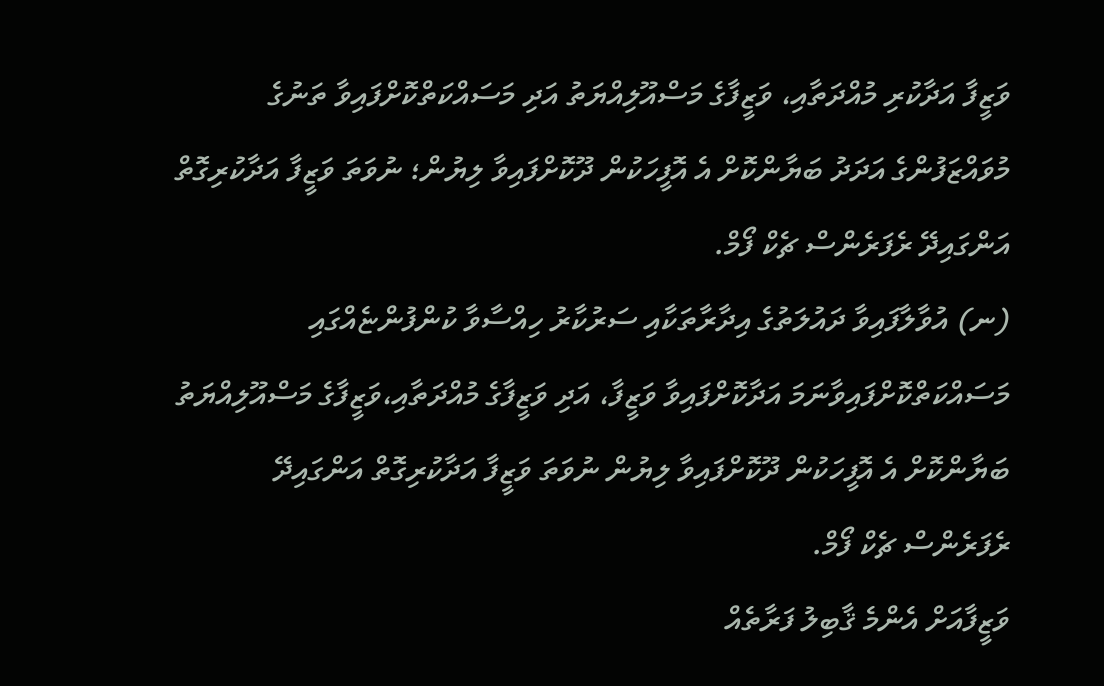ވަޒީފާ އަދާކުރި މުއްދަތާއި، ވަޒީފާގެ މަސްއޫލިއްޔަތު އަދި މަސައްކަތްކޮށްފައިވާ ތަނުގެ މުވައްޒަފުންގެ އަދަދު ބަޔާންކޮށް އެ އޮފީހަކުން ދޫކޮށްފައިވާ ލިޔުން؛ ނުވަތަ ވަޒީފާ އަދާކުރިގޮތް އަންގައިދޭ ރެފަރެންސް ޗެކް ފޯމް.
(ނ) އުވާލާފައިވާ ދައުލަތުގެ އިދާރާތަކާއި ސަރުކާރު ހިއްސާވާ ކުންފުންޏެއްގައި މަސައްކަތްކޮށްފައިވާނަމަ އަދާކޮށްފައިވާ ވަޒީފާ، އަދި ވަޒީފާގެ މުއްދަތާއި،ވަޒީފާގެ މަސްއޫލިއްޔަތު ބަޔާންކޮށް އެ އޮފީހަކުން ދޫކޮށްފައިވާ ލިޔުން ނުވަތަ ވަޒީފާ އަދާކުރިގޮތް އަންގައިދޭ ރެފަރެންސް ޗެކް ފޯމް.
ވަޒީފާއަށް އެންމެ ޤާބިލު ފަރާތެއް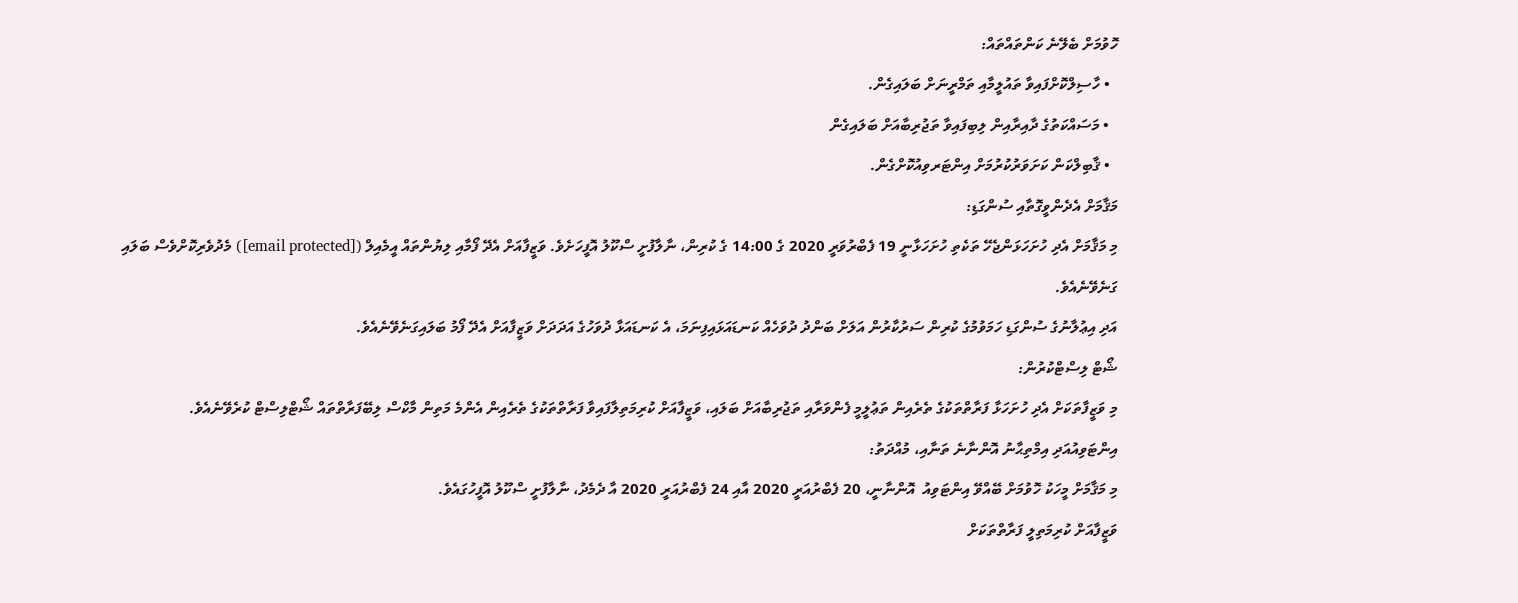ހޮވުމަށް ބެލޭނެ ކަންތައްތައް:
  • ހާސިލްކޮށްފައިވާ ތައުލީމާއި ތަމްރީނަށް ބަލައިގެން.
  • މަސައްކަތުގެ ދާއިރާއިން ލިބިފައިވާ ތަޖުރިބާއަށް ބަލައިގެން
  • ޤާބިލްކަން ކަށަވަރުކުރުމަށް އިންޓަރވިއުކޮށްގެން.
މަޤާމަށް އެދެންވީގޮތާއި ސުންގަޑި:
މި މަޤާމަށް އެދި ހުށަހަޅަންޖެހޭ ތަކެތި ހުށަހަޅާނީ 19 ފެބްރުވަރީ 2020 ގެ 14:00 ގެ ކުރިން، ނާލާފުށީ ސްކޫލު އޮފީހަށެވެ. ވަޒީފާއަށް އެދޭ ފޯމާއި ލިޔުންތައް އީމެއިލް ([email protected]) މެދުވެރިކޮށްވެސް ބަލައި ގަނެވޭނެއެވެ.
އަދި އިޢުލާނުގެ ސުންގަޑި ހަމަވުމުގެ ކުރިން ސަރުކާރުން އަލަށް ބަންދު ދުވަހެއް ކަނޑައަޅައިފިނަމަ، އެ ކަނޑައަޅާ ދުވަހުގެ އަދަދަށް ވަޒީފާއަށް އެދޭ ފޯމު ބަލައިގަނެވޭނެއެވެ.
ޝޯޓް ލިސްޓްކުރުން:
މި ވަޒީފާތަކަށް އެދި ހުށަހަޅާ ފަރާތްތަކުގެ ތެރެއިން ތަޢުލީމީ ފެންވަރާއި ތަޖުރިބާއަށް ބަލައި، ވަޒީފާއަށް ކުރިމަތިލާފައިވާ ފަރާތްތަކުގެ ތެރެއިން އެންމެ މަތިން މާކްސް ލިބޭފަރާތްތައް ޝޯޓްލިސްޓް ކުރެވޭނެއެވެ.
އިންޓަވިއުއަދި އިމްތިޙާނު އޮންނާނެ ތަނާއި، މުއްދަތު:
މި މަޤާމަށް މީހަކު ހޮވުމަށް ބޭއްވޭ އިންޓަވިއު  އޮންނާނީ، 20 ފެބްރުއަރީ 2020 އާއި 24 ފެބްރުއަރީ 2020 އާ ދެމެދު، ނާލާފުށީ ސްކޫލު އޮފީހުގައެވެ.
ވަޒީފާއަށް ކުރިމަތިލީ ފަރާތްތަކަށް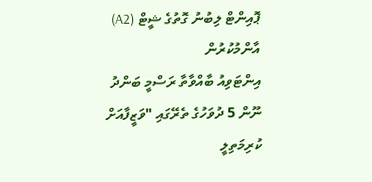ޕޮއިންޓް ލިބުނު ގޮތުގެ ޝީޓް (A2) އާންމުކުރުން
އިންޓަވިއު ބާއްވާތާ ރަސްމީ ބަންދު ނޫން 5 ދުވަހުގެ ތެރޭގައި "ވަޒީފާއަށް ކުރިމަތިލީ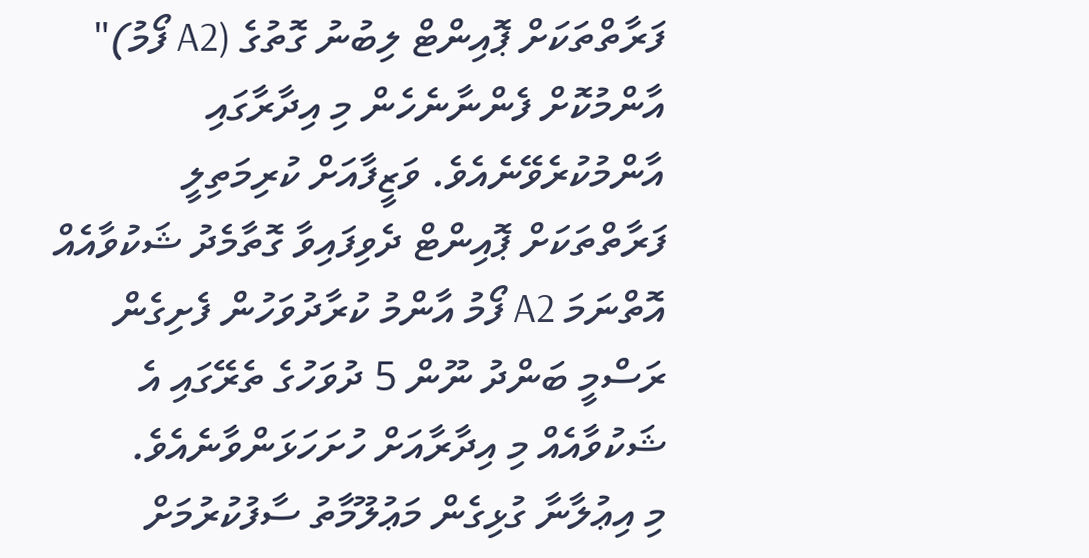ފަރާތްތަކަށް ޕޮއިންޓް ލިބުނު ގޮތުގެ (A2 ފޯމު)" އާންމުކޮށް ފެންނާނެހެން މި އިދާރާގައި   އާންމުކުރެވޭނެއެވެ. ވަޒީފާއަށް ކުރިމަތިލީ ފަރާތްތަކަށް ޕޮއިންޓް ދެވިފައިވާ ގޮތާމެދު ޝަކުވާއެއް އޮތްނަމަ A2 ފޯމު އާންމު ކުރާދުވަހުން ފެށިގެން ރަސްމީ ބަންދު ނޫން 5 ދުވަހުގެ ތެރޭގައި އެ ޝަކުވާއެއް މި އިދާރާއަށް ހުށަހަޅަންވާނެއެވެ.
މި އިޢުލާނާ ގުޅިގެން މަޢުލޫމާތު ސާފުކުރުމަށް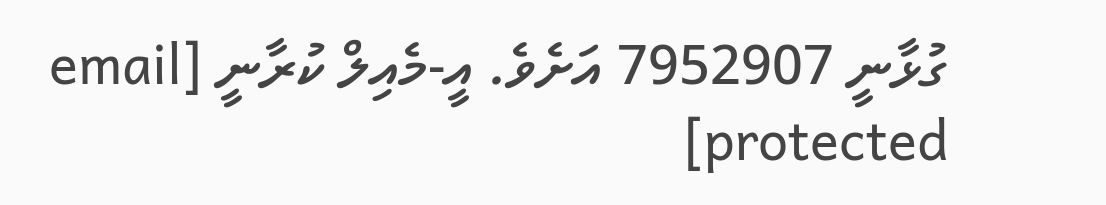ގުޅާނީ 7952907 އަށެވެ. އީ-މެއިލް ކުރާނީ [email protected]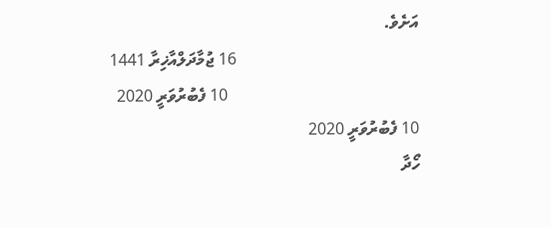އަށެވެ.
                                            16 ޖުމާދަލްއާޚިރާ 1441
                                              10 ފެބުރުވަރީ 2020
10 ފެބުރުވަރީ 2020
ހޯދާ